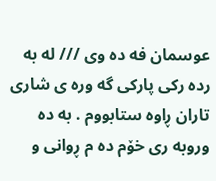عوسمان فه ده وی /// له به رده رکی پارکی گه وره ی شاری تاران ڕاوه ستابووم . به ده وروبه ری خۆم ده م ڕوانی و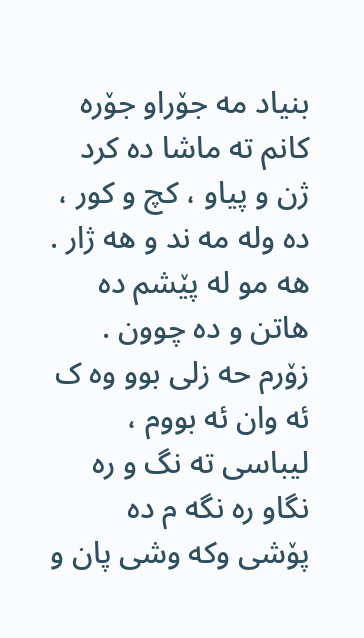بنیاد مه جۆراو جۆره کانم ته ماشا ده کرد
ژن و پیاو ، کچ و کور ، ده وله مه ند و هه ژار . هه مو له پێشم ده هاتن و ده چوون . زۆرم حه زلی بوو وه ک ئه وان ئه بووم ، لیباسی ته نگ و ره نگاو ره نگه م ده پۆشی وکه وشی پان و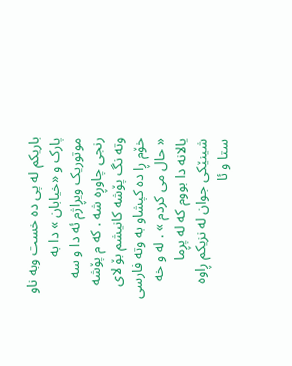باریکم له پی ده خست وبه ناو پارک و «خیابان » دا به موتوریک ویڕاژم ئه دا و سه رنجی چاوڕه شه . که م پۆشه وته نگ پۆشه کانیشم بۆ لای خۆم ڕا ده کپشاو به وته فارسی
« حال می کردم » . له و خه یالانه دا بووم که له پڕما شینێکی جوان له نزیکم ڕاوه ستا و ئا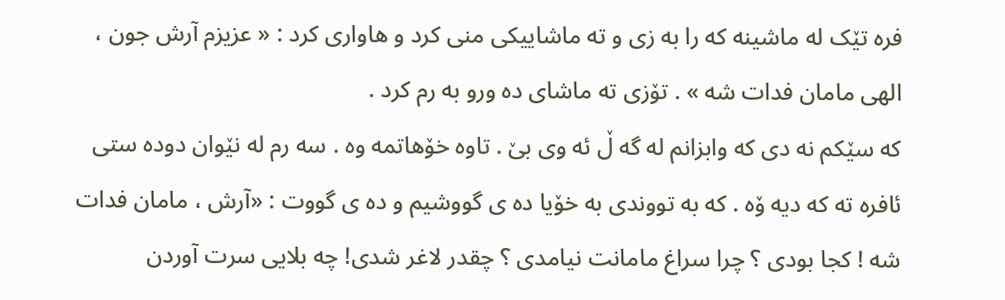فره تێک له ماشینه که را به زی و ته ماشاییکی منی کرد و هاواری کرد : « عزیزم آرش جون ، الهی مامان فدات شه » . تۆزی ته ماشای ده ورو به رم کرد .
که سێکم نه دی که وابزانم له گه ڵ ئه وی بێ . تاوه خۆهاتمه وه . سه رم له نێوان دوده ستی ئافره ته که دیه ۆه . که به تووندی به خۆیا ده ی گووشیم و ده ی گووت : «آرش ، مامان فدات شه ! کجا بودی ؟ چرا سراغ مامانت نیامدی ؟ چقدر لاغر شدی! چه بلایی سرت آوردن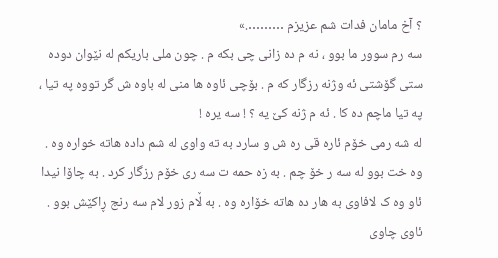؟ آخ مامان فدات شم عزیزم ……….»
سه رم سوور ما بوو ، نه م ده زانی چی بکه م . چون ملی باریکم له نێوان دوده ستی گۆشتی ئه وژنه رزگار که م . بۆچی ئاوه ها منی له باوه ش گر تووه په تیا ، په تیا ماچم ده کا . ئه م ژنه کێ یه ؟ ! سه یره !
له شه رمی خۆم ئاره قی ره ش و سارد به ته واوی له شم داده هاته خواره وه .
وه خت بوو له سه ر خۆ چم . به زه حمه ت سه ری خۆم رزگار کرد . به چاۆا نیدا ئاو وه ک لافاوی به هار ده هاته خۆاره وه . به ڵام زور لام سه رنج ڕاکێش بوو . ئاوی چاوی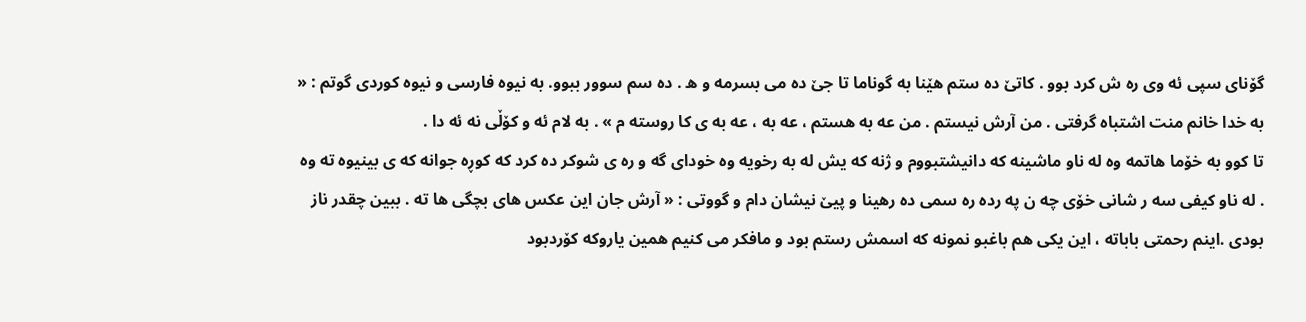گۆنای سپی ئه وی ره ش کرد بوو . کاتێ ده ستم هێنا به گوناما تا جێ ده می بسرمه و ه . ده سم سوور ببوو. به نیوه فارسی و نیوه کوردی گوتم : « به خدا خانم منت اشتباه گرفتی . من آرش نیستم . من عه به هستم ، عه به ، عه به ی کا روسته م » . به لام ئه و کۆڵی نه ئه دا .
تا کوو به خۆما هاتمه وه له ناو ماشینه که دانیشتبووم و ژنه که یش له به رخویه وه خودای گه و ره ی شوکر ده کرد که کوڕه جوانه که ی بینیوه ته وه . له ناو کیفی سه ر شانی خۆی چه ن په رده ره سمی ده رهینا و پیێ نیشان دام و گووتی : « آرش جان این عکس های بچگی ها ته . ببین چقدر ناز بودی .اینم رحمتی باباته ، این یکی هم باغبو نمونه که اسمش رستم بود و مافکر می کنیم همین یاروکه کۆردبود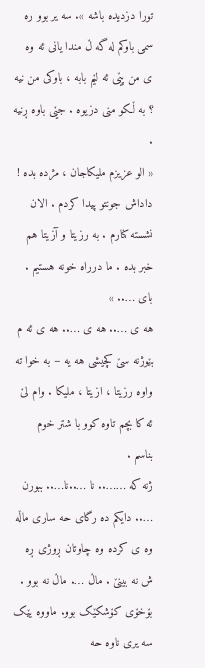تورا دزدیده باشه ». سه یر بوو ره سمی باوکم له گه ڵ مندا یانی ئه وه ی من پێی ئه لێم بابه ، باوکی من نیه ؟ به ڵکو منی دزیوه . جێی باوه ڕنیه .
« الو عزیزم ملیکاجان ، مژده بده ! داداش جونتو پیدا کردم . الان نشسته کنارم . به رزیتا و آزیتا هم خبر بده . ما درراه خونه هستیم . بای ….. »
هه ی ….. هه ی ….. هه ی ئه م بێوژنه سێ کچیشی هه یه – به خوا ته واوه رزیتا ، ازیتا ، ملیکا . وام لێ ئه کا بچم تاوه کوو با شتر خوم بناسم .
ژنه که …….. نا …..نا….. ببورن ….. دایکم ده رگای حه ساری ماڵه وه ی کرده وه چاوتان ڕوژی ڕه ش نه بینێ . ماڵ …. ماڵ نه بوو . بۆخۆی کۆشکێک بوو. ماووه یێک سه یری ناوه حه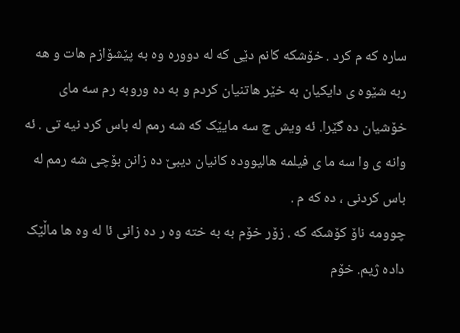ساره که م کرد . خۆشکه کانم دێی که له دووره وه به پێشۆازم هات و هه ربه شێوه ی دایکیان به خێر هاتنیان کردم و به ده وروبه رم سه مای خۆشیان ده گێرا. ئه ویش چ سه مایێک که شه رمم له باس کرد نیه تی . ئه وانه ی وا سه ما ی فیلمه هالیووده کانیان دیبێ ده زانن بۆچی شه رمم له باس کردنی ، ده که م .
چوومه ناۆ کۆشکه که . زۆر خۆم به به خته وه ر ده زانی ئا له وه ها ماڵێک داده ژیم. خۆم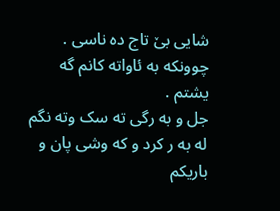شایی بێ تاج ده ناسی . چوونکه به ئاواته کانم گه یشتم .
جل و به رگی ته سک وته نگم له به ر کرد و که وشی پان و باریکم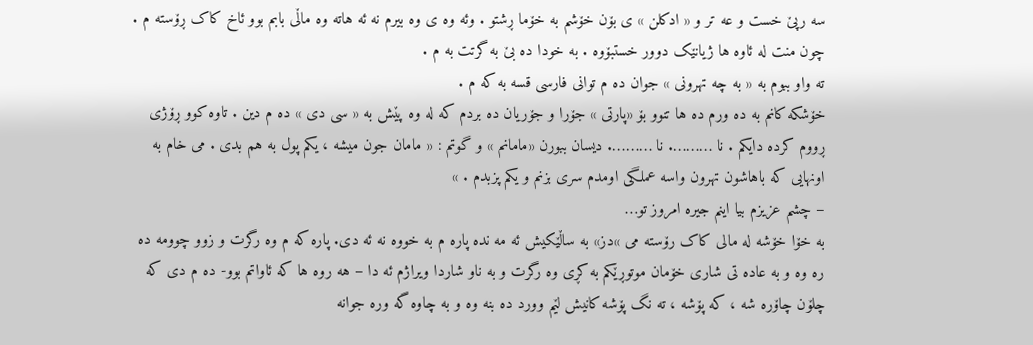سه رپێ خست و عه تر و « ادکلن » ی بۆن خۆشم به خۆما ڕشتو . وئه وه ی وه بیرم نه ئه هاته وه ماڵی بابم بوو ئاخ کاک ڕۆسته م . چون منت له ئاوه ها ژیانێک دوور خستبۆوه . به خودا ده بێ به گرتت به م .
ته واو ببوم به « به چه تهرونی » جوان ده م توانی فارسی قسه به که م .
خۆشکه کانم به ده ورم ده ها تنوو بۆ «پارتی » جۆرا و جۆریان ده بردم که له وه پێش به « سی دی » ده م دین . تاوه کوو ڕۆژی ڕووم کرده دایکم . نا ………. نا ………. دیسان ببورن «مامانم » و گوتم : « مامان جون میشه ، یکم پول به هم بدی . می خام به اونهایی که باهاشون تهرون واسه عملگی اومدم سری بزنم و یکم پزبدم . »
– چشم عزیزم بیا اینم جیره امروز تو…
به خۆا خۆشه له مالی کاک رۆسته می »دز» به ساڵێکیش ئه مه نده پاره م به خووه نه ئه دی. پاره که م وه رگرت و زوو چوومه ده ره وه و به عاده تی شاری خۆمان موتوڕێکم به کڕی وه رگرت و به ناو شاردا ویراژم ئه دا – هه روه ها که ئاواتم بوو- ده م دی که چلۆن چاۆره شه ، که پۆشه ، ته نگ پۆشه کانیش لێم وورد ده بنه وه و به چاوه گه وره جوانه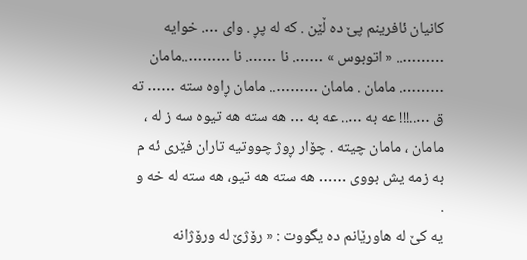کانیان ئافرینم پێ ده ڵێن . که له پڕ . وای …. خوایه ……….. « اتوبوس » ……. نا ……. نا ………..مامان ………. مامان . مامان ……….. مامان ڕاوه سته …… ته ق …..!!! عه به ….. عه به … هه سته هه تیوه سه ز له ، مامان ، مامان چیته . چۆار ڕوژ چووتیه تاران فێری ئه م به زمه یش بووی …… هه سته هه تیو، هه سته له خه و .
یه کێ له هاورێانم ده یگووت : « رۆژێ له ورۆژانه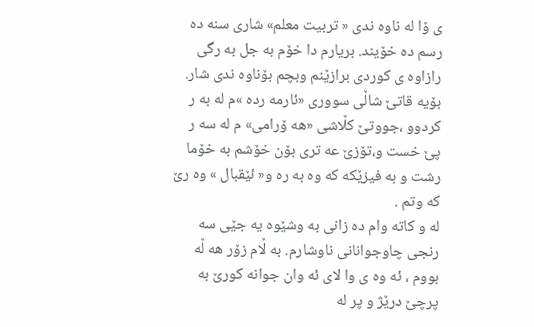ی ۆا له ناوه ندی « تربیت معلم» شاری سنه ده رسم ده خۆیند. بریارم دا خۆم به جل به رگی رازاوه ی کوردی برازێنم وبچم بۆناوه ندی شار. بۆیه قاتێ شاڵی سووری «ئارمه رده »م له به ر کردوو ،جووتێ کڵاشی «هه ۆرامی» م له سه ر پێ خست و،تۆزێ عه تری بۆن خۆشم به خۆما رشت و به فیزێکه که وه به ره و« ئێقبال » وه رێ که وتم .
له و کاته وام ده زانی به وشێوه یه جێی سه رنجی چاوجوانانی ناوشارم. به ڵام زۆر هه ڵه بووم ، ئه وه ی وا لای ئه وان جوانه کورێ به پرچێ درێژ و پر له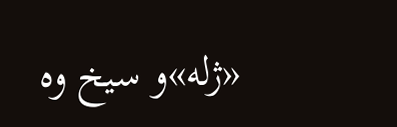«ژله»و سیخ وه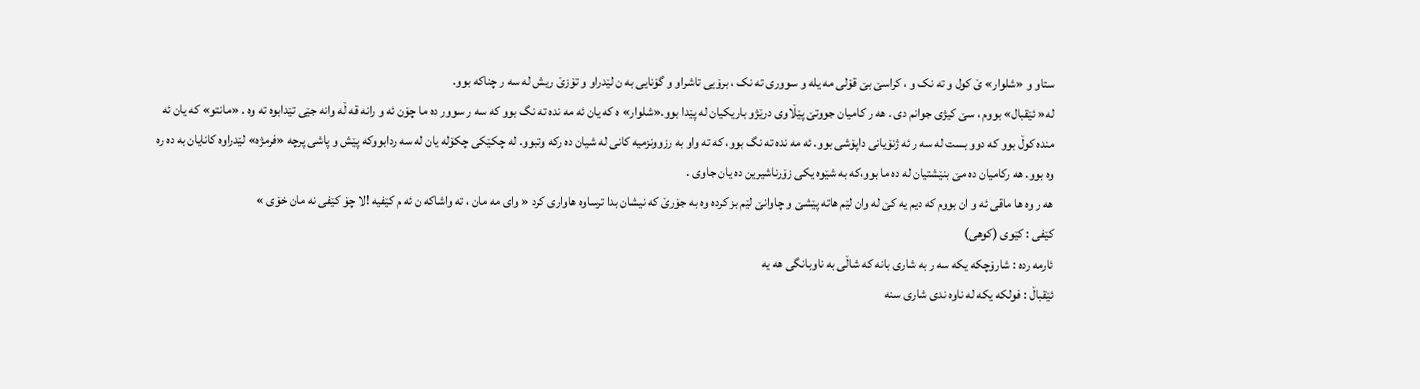ستاو و «شلوار» ێ کول و ته نک و ، کراسێ بێ قۆلی مه یله و سووری ته نک ، برۆیی تاشراو و گۆنایی به ن لێدراو و تۆزێ ریش له سه ر چناکه بوو.
له« ئێقبال» بووم ، سێ کیژی جوانم دی . هه ر کامیان جووتێ پێڵاوی درێژو باریکیان له پێدا بوو.«شلوار» ه که یان ئه مه نده ته نگ بوو که سه ر سوور ده ما چۆن ئه و رانه قه ڵه وانه جێی تێدابوه ته وه . «مانتو» که یان ئه منده کوڵ بوو که دوو بست له سه ر ئه ژنۆیانی داپۆشی بوو. ئه مه نده ته نگ بوو، که ته واو به رزوونزمیه کانی له شیان ده رکه وتبوو. له چکێکی چکۆله یان له سه ردابووکه پێش و پاشی پرچه «فرمژه» لێدراوه کانایان به ده ره وه بوو. هه رکامیان ده مێ بنێشتیان له ده ما بوو،که به شێوه یکی زۆرناشیرین ده یان جاوی .
هه ر وه ها ماقی ئه و ان بووم که دیم یه کێ له وان لێم هاته پێشێ و چاوانێ لێم بز کرده وه به جۆرێ که نیشان بدا ترساوه هاواری کرد « وای مه مان ، ته واشاکه ن ئه م کێفیه !لا چۆ کێفی نه مان خۆی »
کێفی : کێوی (کوهی)
ئارمه رده : شارۆچکه یکه سه ر به شاری بانه که شاڵی به ناوبانگی هه یه
ئێقباڵ : فولکه یکه له ناوه ندی شاری سنه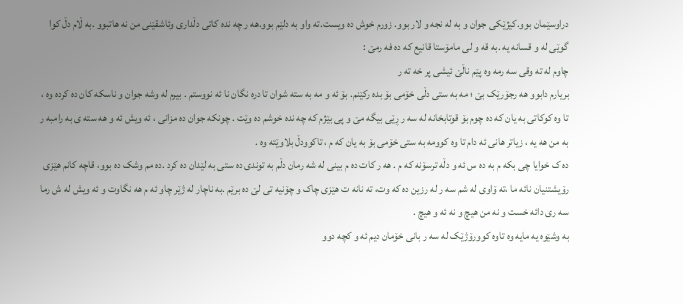دراوسێمان بوو.کیژێکی جوان و به له نجه و لار بوو. زورم خوش ده ویست.ته واو به دلێم بوو.هه ر چه نده کاتی دڵداری وئاشقێنی من نه هاتبوو .به ڵام دڵ کوا گوێی له و قسانه یه .به قه و لی مامۆستا قانیع که ده فه رمێ :
چاوم له ته وقی سه رمه وه پێم ناڵێ ئیشی پر خه ته ر
بریارم دابوو هه رجۆرێک بێ ؛ مه به ستی دڵی خۆمی بۆ بده رکێنم. بۆ ئه و مه به سته شوان تا دره نگان نا ئه نووستم . بیرم له وشه جوان و ناسکه کان ده کرده وه ، تا وه کوکاتی به یان که ده چوم بۆ قوتابخانه له سه ر ڕێی بیگه مێ و پی بێژم که چه نده خوشم ده وێت . چونکه جوان ده مزانی ، ئه ویش ئه و هه سته ی به رامبه ر به من هه یه ، زیاتر هانی ئه دام تا وه کوومه به ستی خۆمی بۆ به یان که م ، تاکوودڵ بلاوێته وه .
ده ک خوایا چی بکه م به ده س ئه و دڵه ترسۆنه که م . هه ر کات ده م بینی له شه رمان دڵم به توندی ده ستی به لێدان ده کرد .ده مم وشک ده بوو، قاچه کانم هێزی رۆیشتنیان نائه ما ،ته ۆاوی له شم سه ر له رزین ده که وت، ته نانه ت هێزی چاک و چۆنیه تی لێ ده برێم .به ناچار له ژێر چاو ئه م هه نگاوت و ئه ویش له ش رما سه ری دائه خست و نه من هیچ و نه ئه و هیچ .
به وشێوه یه مایه وه تاوه کوورۆژێک له سه ر بانی خۆمان دیم ئه و کچه دوو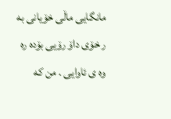مانگایی ماڵی خۆیانی به ر خۆی داۆ رۆیی بۆده ره وه ی ئاوایی . من که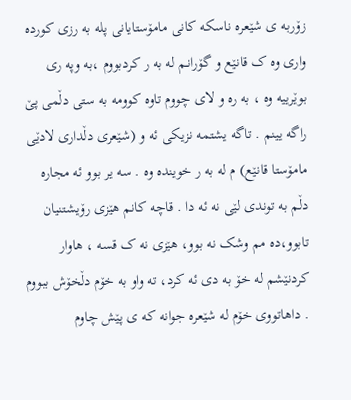زۆربه ی شێعره ناسکه کانی مامۆستایانی پله به رزی کورده واری وه ک قانێع و گۆرانـم له به ر کردبووم ،به وپه ری بوێرییه وه ، به ره و لای چووم تاوه کوومه به ستی دڵمی پێ راگه یینم . تاگه یشتمه نزیکی ئه و (شێعری دڵداری لادێی مامۆستا قانێع) م له به ر خوینده وه . سه یر بوو ئه مجاره دڵم به توندی لێی نه ئه دا . قاچه کانم هێزی رۆیشتنیان تابوو،ده مم وشک نه بوو، هێزی نه ک قسه ، هاوار کردنێشم له خۆ به دی ئه کرد، ته واو به خۆم دڵخۆش ببووم . داهاتووی خۆم له شێعره جوانه که ی پێش چاوم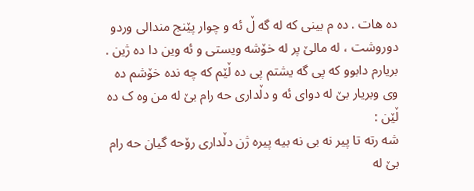ده هات . ده م بینی که له گه ڵ ئه و چوار پێنج مندالی وردو دوروشت ، له مالێ پر له خۆشه ویستی و ئه وین دا ده ژین .
بریارم دابوو که پی گه یشتم پی ده ڵێم که چه نده خۆشم ده وی وبریار بێ له دوای ئه و دڵداری حه رام بێ له من وه ک ده ڵێن :
شه رته تا پیر نه بی نه بیه پیره ژن دڵداری رۆحه گیان حه رام بێ له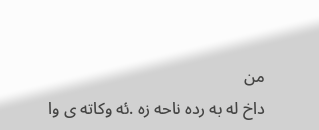من
داخ له به رده ناحه زه .ئه وکاته ی وا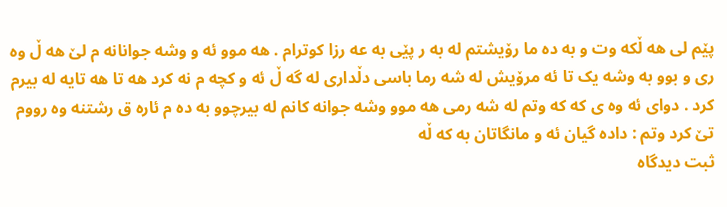پێم لی هه ڵکه وت و به ده ما رۆیشتم له به ر پێی به عه رزا کوترام . هه موو ئه و وشه جوانانه م لێ هه ڵ وه ری و بوو به وشه یک تا ئه مرۆیش له شه رما باسی دڵداری له گه ڵ ئه و کچه م نه کرد هه تا هه تایه له بیرم کرد . دوای ئه وه ی که که وتم له شه رمی هه موو وشه جوانه کانم له بیرچوو به ده م ئاره ق رشتنه وه رووم تێ کرد وتم : داده گیان ئه و مانگاتان به که ڵه
ثبت دیدگاه